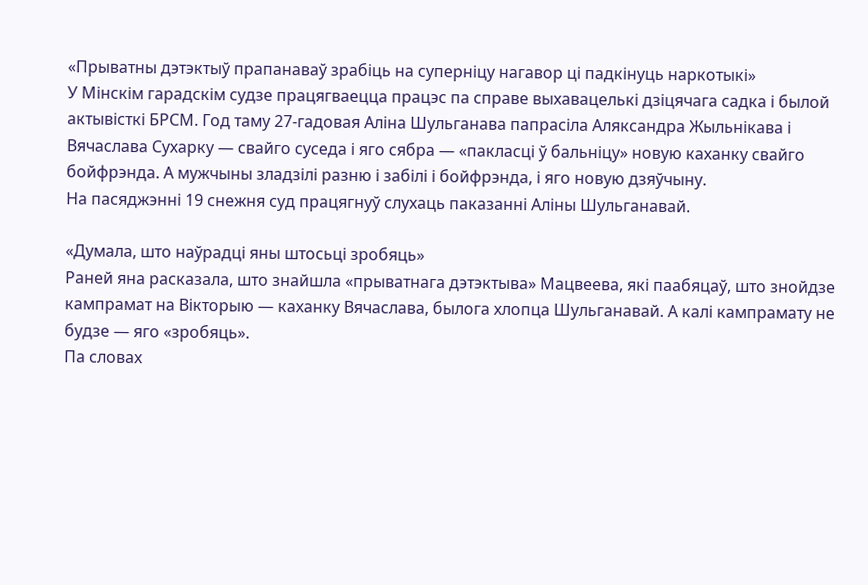«Прыватны дэтэктыў прапанаваў зрабіць на суперніцу нагавор ці падкінуць наркотыкі»
У Мінскім гарадскім судзе працягваецца працэс па справе выхавацелькі дзіцячага садка і былой актывісткі БРСМ. Год таму 27-гадовая Аліна Шульганава папрасіла Аляксандра Жыльнікава і Вячаслава Сухарку — свайго суседа і яго сябра — «пакласці ў бальніцу» новую каханку свайго бойфрэнда. А мужчыны зладзілі разню і забілі і бойфрэнда, і яго новую дзяўчыну.
На пасяджэнні 19 снежня суд працягнуў слухаць паказанні Аліны Шульганавай.

«Думала, што наўрадці яны штосьці зробяць»
Раней яна расказала, што знайшла «прыватнага дэтэктыва» Мацвеева, які паабяцаў, што знойдзе кампрамат на Вікторыю — каханку Вячаслава, былога хлопца Шульганавай. А калі кампрамату не будзе — яго «зробяць».
Па словах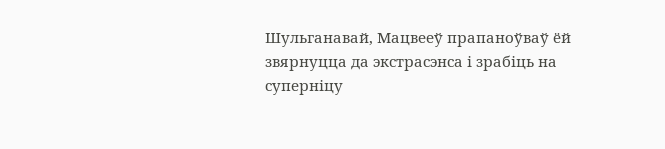Шульганавай, Мацвееў прапаноўваў ёй звярнуцца да экстрасэнса і зрабіць на суперніцу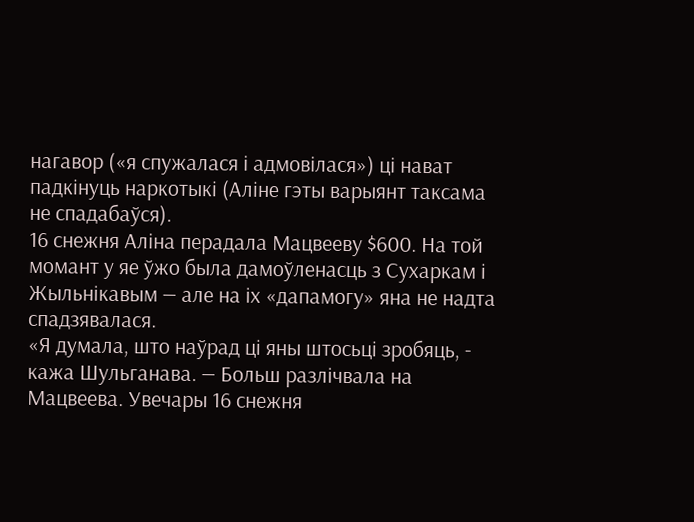нагавор («я спужалася і адмовілася») ці нават падкінуць наркотыкі (Аліне гэты варыянт таксама не спадабаўся).
16 снежня Аліна перадала Мацвееву $600. На той момант у яе ўжо была дамоўленасць з Сухаркам і Жыльнікавым — але на іх «дапамогу» яна не надта спадзявалася.
«Я думала, што наўрад ці яны штосьці зробяць, - кажа Шульганава. — Больш разлічвала на Мацвеева. Увечары 16 снежня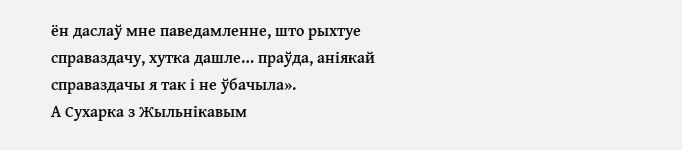ён даслаў мне паведамленне, што рыхтуе справаздачу, хутка дашле… праўда, аніякай справаздачы я так і не ўбачыла».
А Сухарка з Жыльнікавым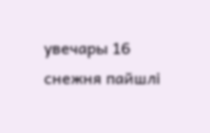увечары 16 снежня пайшлі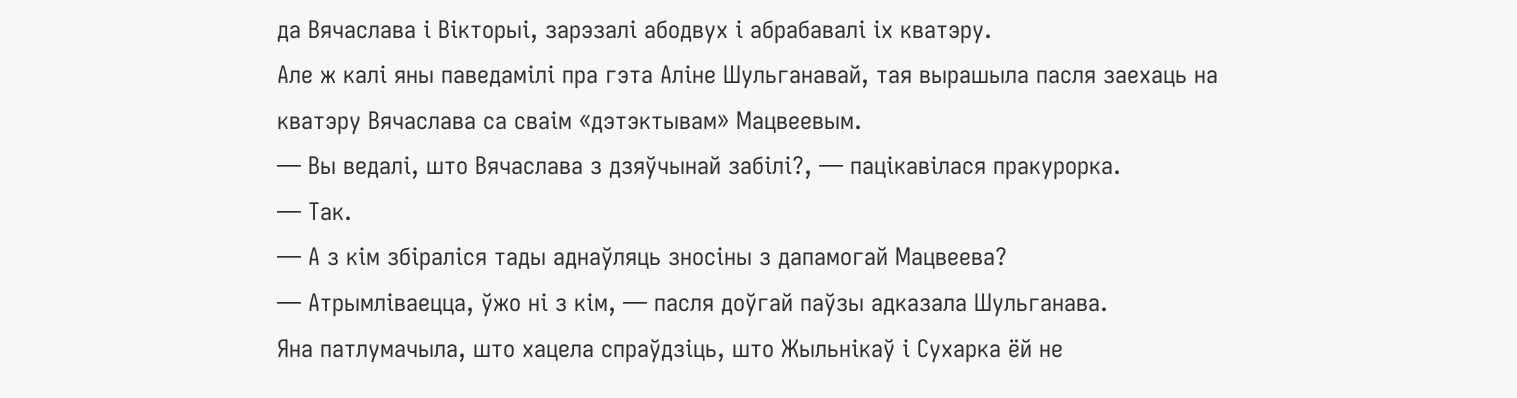да Вячаслава і Вікторыі, зарэзалі абодвух і абрабавалі іх кватэру.
Але ж калі яны паведамілі пра гэта Аліне Шульганавай, тая вырашыла пасля заехаць на кватэру Вячаслава са сваім «дэтэктывам» Мацвеевым.
— Вы ведалі, што Вячаслава з дзяўчынай забілі?, — пацікавілася пракурорка.
— Так.
— А з кім збіраліся тады аднаўляць зносіны з дапамогай Мацвеева?
— Атрымліваецца, ўжо ні з кім, — пасля доўгай паўзы адказала Шульганава.
Яна патлумачыла, што хацела спраўдзіць, што Жыльнікаў і Сухарка ёй не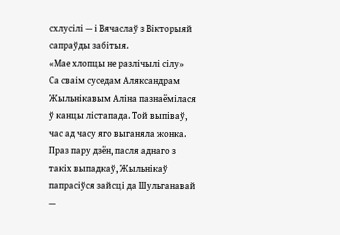схлусілі — і Вячаслаў з Вікторыяй сапраўды забітыя.
«Мае хлопцы не разлічылі сілу»
Са сваім суседам Аляксандрам Жыльнікавым Аліна пазнаёмілася ў канцы лістапада. Той выпіваў, час ад часу яго выганяла жонка. Праз пару дзён, пасля аднаго з такіх выпадкаў, Жыльнікаў папрасіўся зайсці да Шульганавай —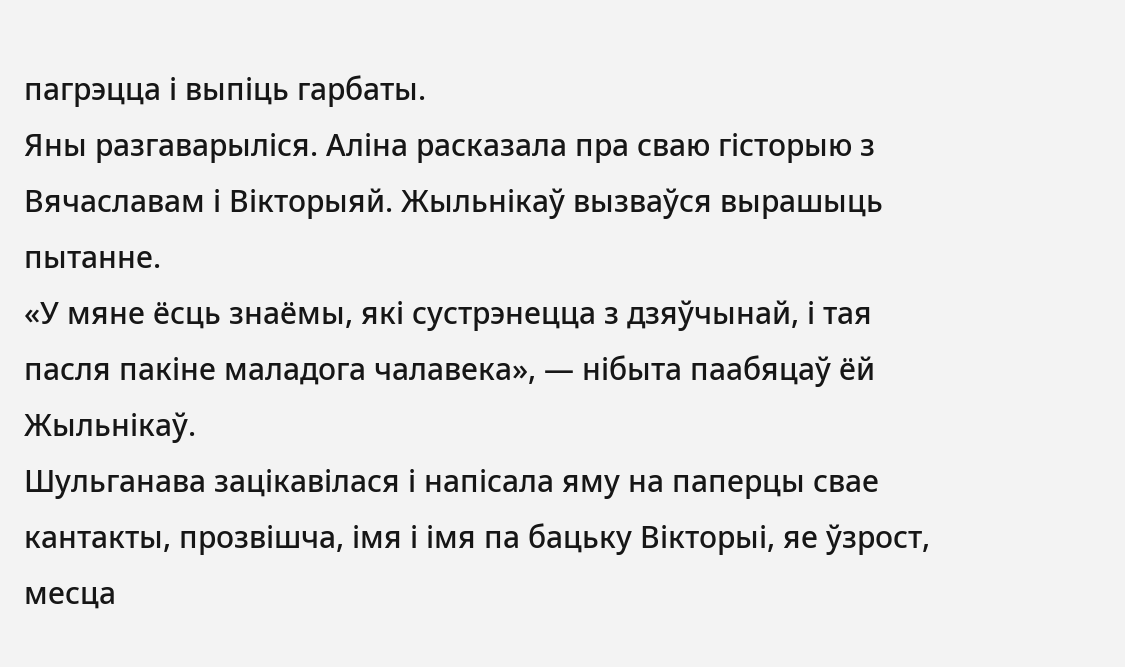пагрэцца і выпіць гарбаты.
Яны разгаварыліся. Аліна расказала пра сваю гісторыю з Вячаславам і Вікторыяй. Жыльнікаў вызваўся вырашыць пытанне.
«У мяне ёсць знаёмы, які сустрэнецца з дзяўчынай, і тая пасля пакіне маладога чалавека», — нібыта паабяцаў ёй Жыльнікаў.
Шульганава зацікавілася і напісала яму на паперцы свае кантакты, прозвішча, імя і імя па бацьку Вікторыі, яе ўзрост, месца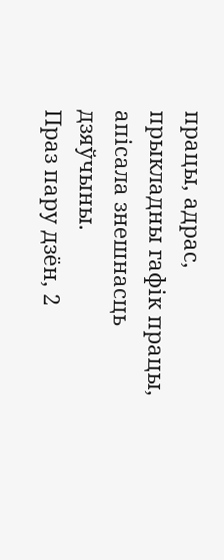працы, адрас, прыкладны гафік працы, апісала знешнасць дзяўчыны.
Праз пару дзён, 2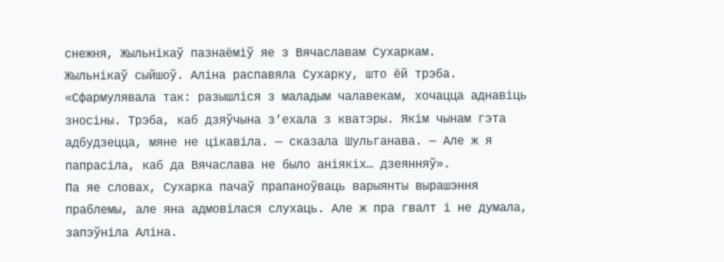снежня, Жыльнікаў пазнаёміў яе з Вячаславам Сухаркам.
Жыльнікаў сыйшоў. Аліна распавяла Сухарку, што ёй трэба.
«Сфармулявала так: разышліся з маладым чалавекам, хочацца аднавіць зносіны. Трэба, каб дзяўчына з’ехала з кватэры. Якім чынам гэта адбудзецца, мяне не цікавіла. — сказала Шульганава. — Але ж я папрасіла, каб да Вячаслава не было аніякіх… дзеянняў».
Па яе словах, Сухарка пачаў прапаноўваць варыянты вырашэння праблемы, але яна адмовілася слухаць. Але ж пра гвалт і не думала, запэўніла Аліна.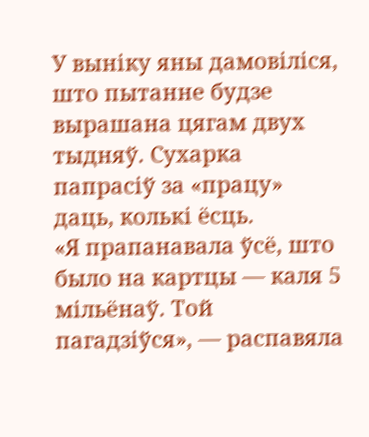У выніку яны дамовіліся, што пытанне будзе вырашана цягам двух тыдняў. Сухарка папрасіў за «працу» даць, колькі ёсць.
«Я прапанавала ўсё, што было на картцы — каля 5 мільёнаў. Той пагадзіўся», — распавяла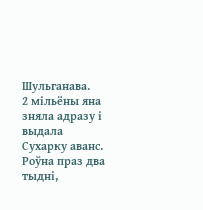Шульганава.
2 мільёны яна зняла адразу і выдала Сухарку аванс.
Роўна праз два тыдні,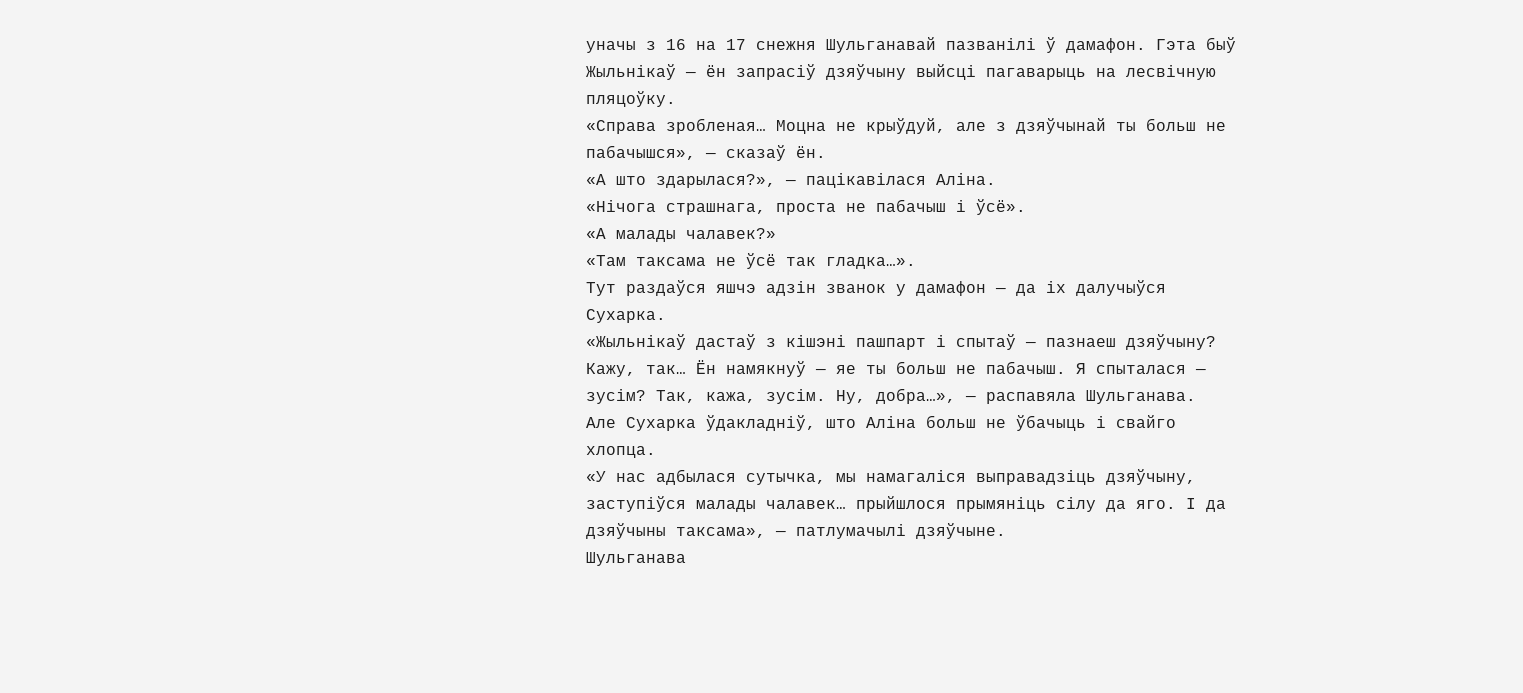уначы з 16 на 17 снежня Шульганавай пазванілі ў дамафон. Гэта быў Жыльнікаў — ён запрасіў дзяўчыну выйсці пагаварыць на лесвічную пляцоўку.
«Справа зробленая… Моцна не крыўдуй, але з дзяўчынай ты больш не пабачышся», — сказаў ён.
«А што здарылася?», — пацікавілася Аліна.
«Нічога страшнага, проста не пабачыш і ўсё».
«А малады чалавек?»
«Там таксама не ўсё так гладка…».
Тут раздаўся яшчэ адзін званок у дамафон — да іх далучыўся Сухарка.
«Жыльнікаў дастаў з кішэні пашпарт і спытаў — пазнаеш дзяўчыну? Кажу, так… Ён намякнуў — яе ты больш не пабачыш. Я спыталася — зусім? Так, кажа, зусім. Ну, добра…», — распавяла Шульганава.
Але Сухарка ўдакладніў, што Аліна больш не ўбачыць і свайго хлопца.
«У нас адбылася сутычка, мы намагаліся выправадзіць дзяўчыну, заступіўся малады чалавек… прыйшлося прымяніць сілу да яго. І да дзяўчыны таксама», — патлумачылі дзяўчыне.
Шульганава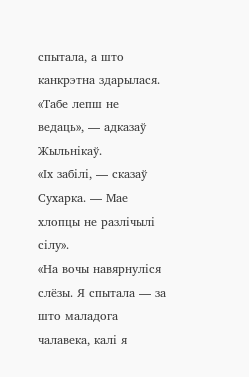спытала, а што канкрэтна здарылася.
«Табе лепш не ведаць», — адказаў Жыльнікаў.
«Іх забілі, — сказаў Сухарка. — Мае хлопцы не разлічылі сілу».
«На вочы навярнуліся слёзы. Я спытала — за што маладога чалавека, калі я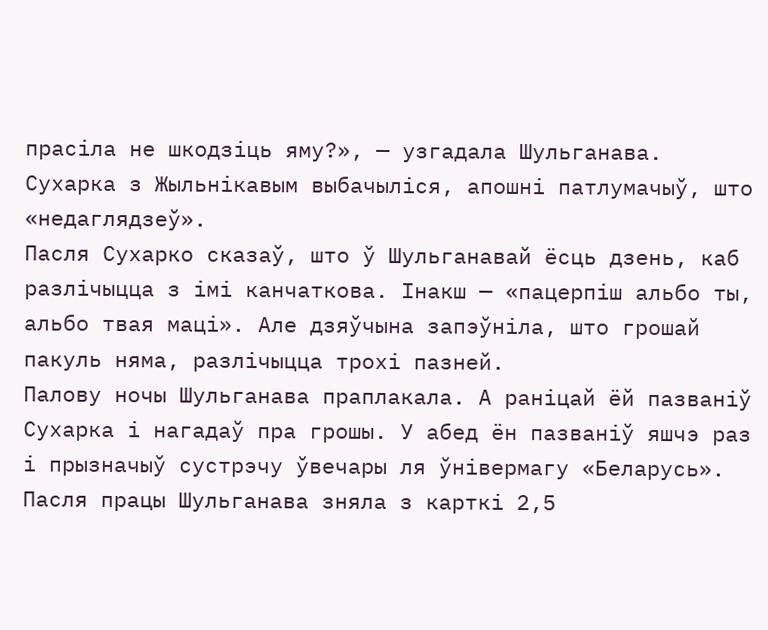прасіла не шкодзіць яму?», — узгадала Шульганава.
Сухарка з Жыльнікавым выбачыліся, апошні патлумачыў, што «недаглядзеў».
Пасля Сухарко сказаў, што ў Шульганавай ёсць дзень, каб разлічыцца з імі канчаткова. Інакш — «пацерпіш альбо ты, альбо твая маці». Але дзяўчына запэўніла, што грошай пакуль няма, разлічыцца трохі пазней.
Палову ночы Шульганава праплакала. А раніцай ёй пазваніў Сухарка і нагадаў пра грошы. У абед ён пазваніў яшчэ раз і прызначыў сустрэчу ўвечары ля ўнівермагу «Беларусь».
Пасля працы Шульганава зняла з карткі 2,5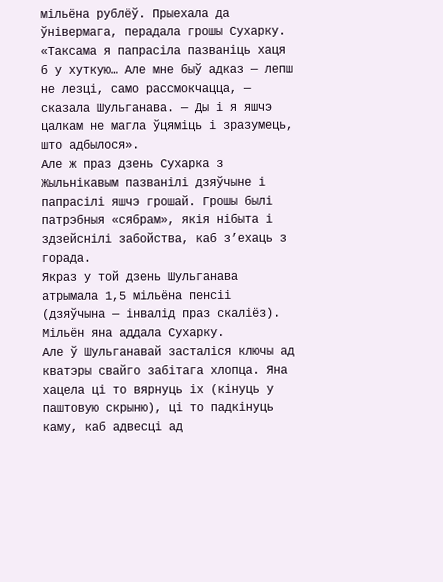мільёна рублёў. Прыехала да ўнівермага, перадала грошы Сухарку.
«Таксама я папрасіла пазваніць хаця б у хуткую… Але мне быў адказ — лепш не лезці, само рассмокчацца, — сказала Шульганава. — Ды і я яшчэ цалкам не магла ўцяміць і зразумець, што адбылося».
Але ж праз дзень Сухарка з Жыльнікавым пазванілі дзяўчыне і папрасілі яшчэ грошай. Грошы былі патрэбныя «сябрам», якія нібыта і здзейснілі забойства, каб з’ехаць з горада.
Якраз у той дзень Шульганава атрымала 1,5 мільёна пенсіі (дзяўчына — інвалід праз скаліёз). Мільён яна аддала Сухарку.
Але ў Шульганавай засталіся ключы ад кватэры свайго забітага хлопца. Яна хацела ці то вярнуць іх (кінуць у паштовую скрыню), ці то падкінуць каму, каб адвесці ад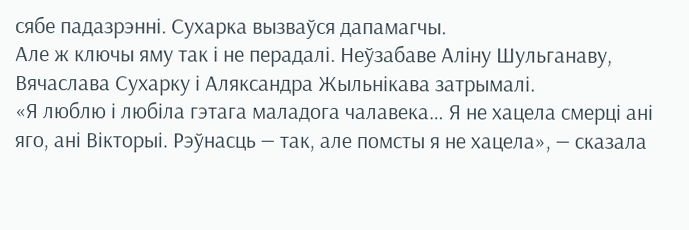сябе падазрэнні. Сухарка вызваўся дапамагчы.
Але ж ключы яму так і не перадалі. Неўзабаве Аліну Шульганаву, Вячаслава Сухарку і Аляксандра Жыльнікава затрымалі.
«Я люблю і любіла гэтага маладога чалавека… Я не хацела смерці ані яго, ані Вікторыі. Рэўнасць — так, але помсты я не хацела», — сказала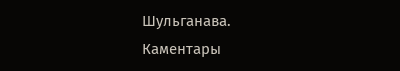Шульганава.
Каментары